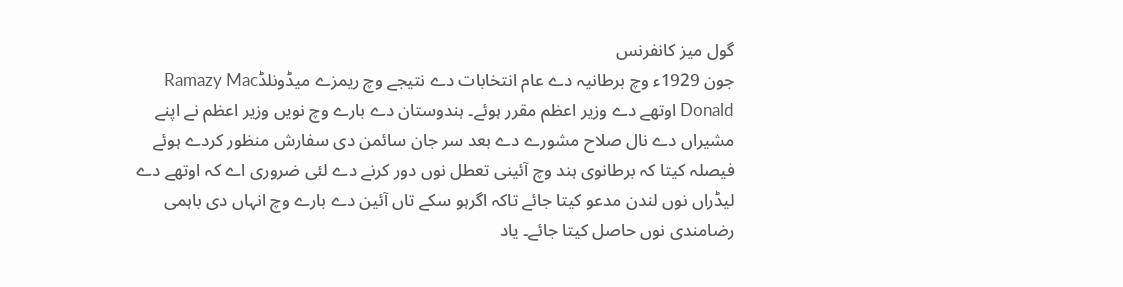گول میز کانفرنس
جون 1929ء وچ برطانیہ دے عام انتخابات دے نتیجے وچ ریمزے میڈونلڈRamazy Mac Donald اوتھے دے وزیر اعظم مقرر ہوئے۔ ہندوستان دے بارے وچ نويں وزیر اعظم نے اپنے مشیراں دے نال صلاح مشورے دے بعد سر جان سائمن دی سفارش منظور کردے ہوئے فیصلہ کیتا کہ برطانوی ہند وچ آئینی تعطل نوں دور کرنے دے لئی ضروری اے کہ اوتھے دے لیڈراں نوں لندن مدعو کیتا جائے تاکہ اگرہو سکے تاں آئین دے بارے وچ انہاں دی باہمی رضامندی نوں حاصل کیتا جائے۔ یاد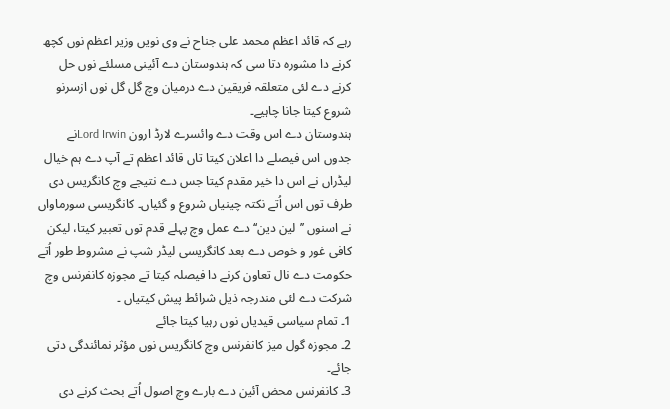رہے کہ قائد اعظم محمد علی جناح نے وی نويں وزیر اعظم نوں کچھ کرنے دا مشورہ دتا سی کہ ہندوستان دے آئینی مسلئے نوں حل کرنے دے لئی متعلقہ فریقین دے درمیان وچ گل گل نوں ازسرنو شروع کیتا جانا چاہیے۔
ہندوستان دے اس وقت دے وائسرے لارڈ ارون Lord Irwinنے جدوں اس فیصلے دا اعلان کیتا تاں قائد اعظم تے آپ دے ہم خیال لیڈراں نے اس دا خیر مقدم کیتا جس دے نتیجے وچ کانگریس دی طرف توں اس اُتے نکتہ چینیاں شروع و گئياں۔ کانگریسی سورماواں نے اسنوں ’’لین دین‘‘ دے عمل وچ پہلے قدم توں تعبیر کيتا، لیکن کافی غور و خوص دے بعد کانگریسی لیڈر شپ نے مشروط طور اُتے حکومت دے نال تعاون کرنے دا فیصلہ کیتا تے مجوزہ کانفرنس وچ شرکت دے لئی مندرجہ ذیل شرائط پیش کيتیاں ۔
1۔ تمام سیاسی قیدیاں نوں رہیا کیتا جائے
2۔ مجوزہ گول میز کانفرنس وچ کانگریس نوں مؤثر نمائندگی دتی جائے۔
3۔ کانفرنس محض آئین دے بارے وچ اصول اُتے بحث کرنے دی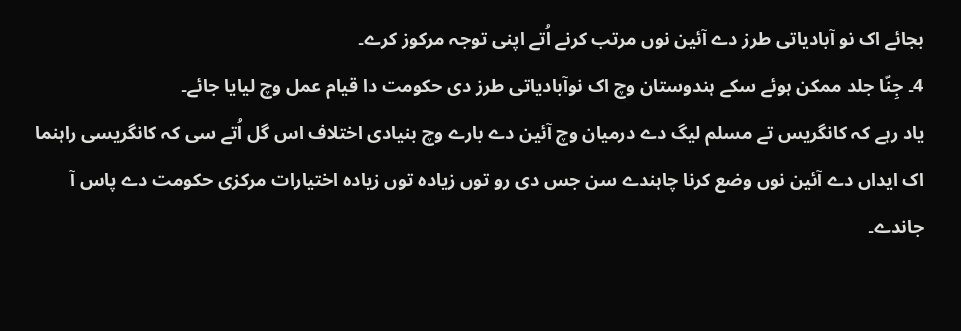بجائے اک نو آبادیاتی طرز دے آئین نوں مرتب کرنے اُتے اپنی توجہ مرکوز کرے۔
4۔ جِنّا جلد ممکن ہوئے سکے ہندوستان وچ اک نوآبادیاتی طرز دی حکومت دا قیام عمل وچ لیایا جائے۔
یاد رہے کہ کانگریس تے مسلم لیگ دے درمیان وچ آئین دے بارے وچ بنیادی اختلاف اس گل اُتے سی کہ کانگریسی راہنما اک ایداں دے آئین نوں وضع کرنا چاہندے سن جس دی رو توں زیادہ توں زیادہ اختیارات مرکزی حکومت دے پاس آ جاندے۔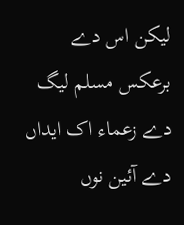لیکن اس دے برعکس مسلم لیگ دے زعماء اک ایداں دے آئین نوں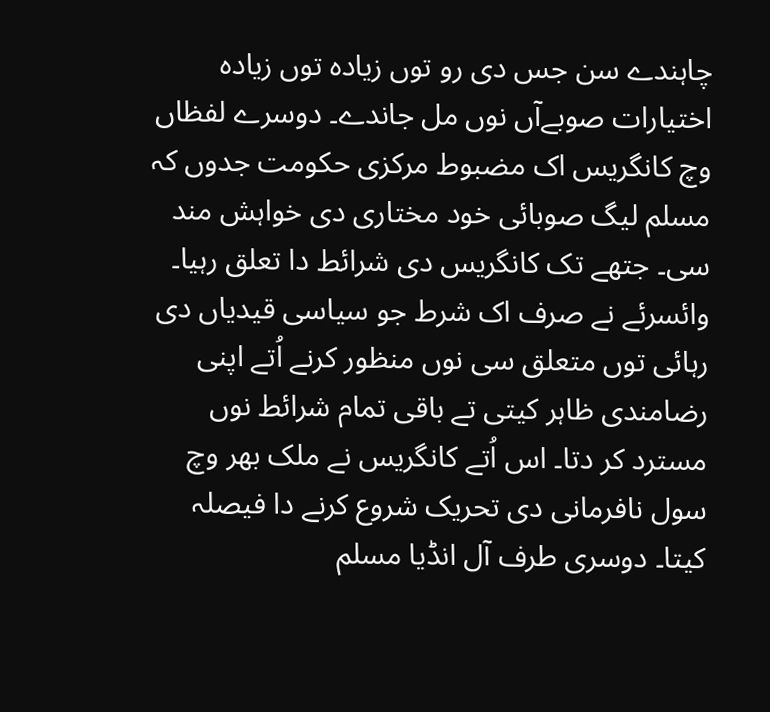چاہندے سن جس دی رو توں زیادہ توں زیادہ اختیارات صوبےآں نوں مل جاندے۔ دوسرے لفظاں وچ کانگریس اک مضبوط مرکزی حکومت جدوں کہ مسلم لیگ صوبائی خود مختاری دی خواہش مند سی۔ جتھے تک کانگریس دی شرائط دا تعلق رہیا۔ وائسرئے نے صرف اک شرط جو سیاسی قیدیاں دی رہائی توں متعلق سی نوں منظور کرنے اُتے اپنی رضامندی ظاہر کیتی تے باقی تمام شرائط نوں مسترد کر دتا۔ اس اُتے کانگریس نے ملک بھر وچ سول نافرمانی دی تحریک شروع کرنے دا فیصلہ کیتا۔ دوسری طرف آل انڈیا مسلم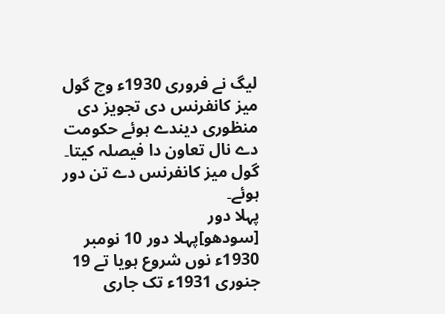لیگ نے فروری 1930ء وچ گول میز کانفرنس دی تجویز دی منظوری دیندے ہوئے حکومت دے نال تعاون دا فیصلہ کیتا۔ گول میز کانفرنس دے تن دور ہوئے۔
پہلا دور
[سودھو]پہلا دور 10 نومبر 1930ء نوں شروع ہويا تے 19 جنوری 1931ء تک جاری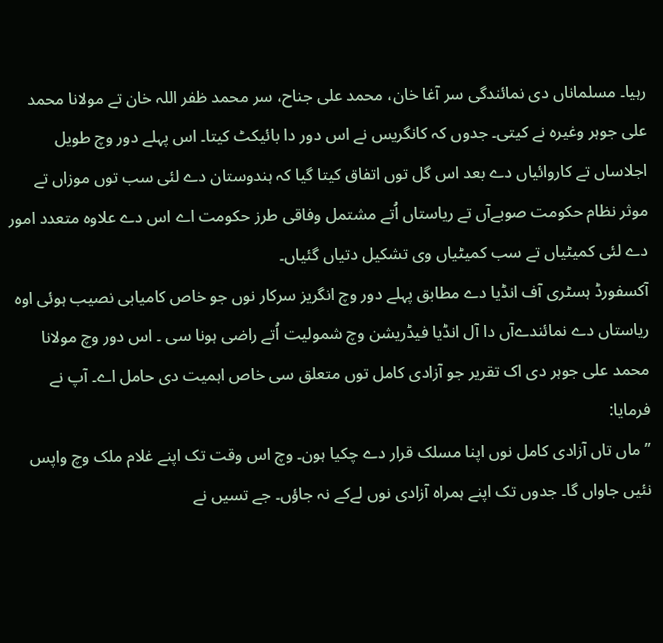رہیا۔ مسلماناں دی نمائندگی سر آغا خان، محمد علی جناح، سر محمد ظفر اللہ خان تے مولانا محمد علی جوہر وغیرہ نے کيتی۔ جدوں کہ کانگریس نے اس دور دا بائیکٹ کیتا۔ اس پہلے دور وچ طویل اجلاساں تے کاروائیاں دے بعد اس گل توں اتفاق کیتا گیا کہ ہندوستان دے لئی سب توں موزاں تے موثر نظام حکومت صوبےآں تے ریاستاں اُتے مشتمل وفاقی طرز حکومت اے اس دے علاوہ متعدد امور دے لئی کمیٹیاں تے سب کمیٹیاں وی تشکیل دتیاں گئیاں۔
آکسفورڈ ہسٹری آف انڈیا دے مطابق پہلے دور وچ انگریز سرکار نوں جو خاص کامیابی نصیب ہوئی اوہ ریاستاں دے نمائندےآں دا آل انڈیا فیڈریشن وچ شمولیت اُتے راضی ہونا سی ۔ اس دور وچ مولانا محمد علی جوہر دی اک تقریر جو آزادی کامل توں متعلق سی خاص اہمیت دی حامل اے۔ آپ نے فرمایا:
’’ماں تاں آزادی کامل نوں اپنا مسلک قرار دے چکيا ہون۔ وچ اس وقت تک اپنے غلام ملک وچ واپس نئيں جاواں گا۔ جدوں تک اپنے ہمراہ آزادی نوں لےکے نہ جاؤں۔ جے تسيں نے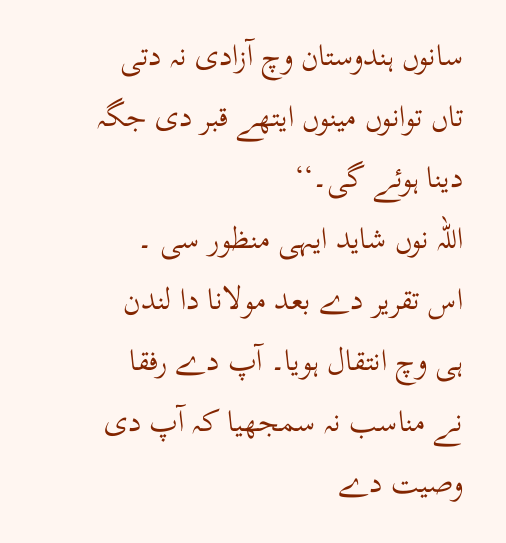سانوں ہندوستان وچ آزادی نہ دتی تاں توانوں مینوں ایتھے قبر دی جگہ دینا ہوئے گی۔‘‘
اللہ نوں شاید ایہی منظور سی ۔ اس تقریر دے بعد مولانا دا لندن ہی وچ انتقال ہويا۔ آپ دے رفقا نے مناسب نہ سمجھیا کہ آپ دی وصیت دے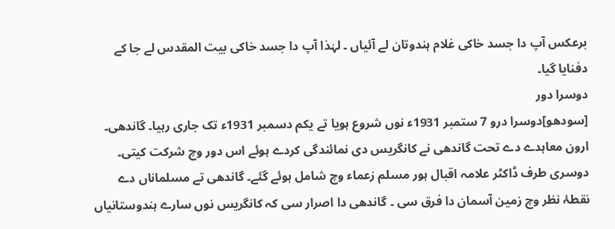برعکس آپ دا جسد خاکی غلام ہندوتان لے آئیاں ۔ لہٰذا آپ دا جسد خاکی بیت المقدس لے جا کے دفنایا گیا۔
دوسرا دور
[سودھو]دوسرا درو 7 ستمبر 1931ء نوں شروع ہويا تے یکم دسمبر 1931ء تک جاری رہیا۔ گاندھی۔ ارون معاہدے دے تحت گاندھی نے کانگریس دی نمائندگی کردے ہوئے اس دور وچ شرکت کيتی۔ دوسری طرف ڈاکٹر علامہ اقبال ہور مسلم زعماء وچ شامل ہوئے گئے۔ گاندھی تے مسلماناں دے نقطۂ نظر وچ زمین آسمان دا فرق سی ۔ گاندھی دا اصرار سی کہ کانگریس نوں سارے ہندوستانیاں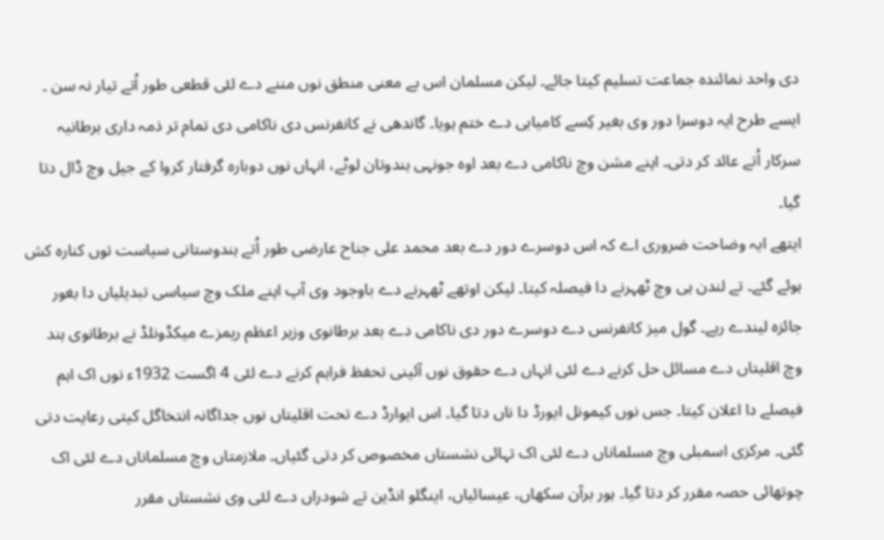دی واحد نمائندہ جماعت تسلیم کیتا جائے۔ لیکن مسلمان اس بے معنی منطق نوں مننے دے لئی قطعی طور اُتے تیار نہ سن ۔ ايسے طرح ایہ دوسرا دور وی بغیر کِسے کامیابی دے ختم ہويا۔ گاندھی نے کانفرنس دی ناکامی دی تمام تر ذمہ داری برطانیہ سرکار اُتے عائد کر دتی۔ اپنے مشن وچ ناکامی دے بعد اوہ جونہی ہندوتان لوٹے، انہاں نوں دوبارہ گرفتار کروا کے جیل وچ ڈال دتا گیا۔
ایتھے ایہ وضاحت ضروری اے کہ اس دوسرے دور دے بعد محمد علی جناح عارضی طور اُتے ہندوستانی سیاست توں کنارہ کش ہوئے گئے۔ تے لندن ہی وچ ٹھہرنے دا فیصلہ کیتا۔ لیکن اوتھے ٹھہرنے دے باوجود وی آپ اپنے ملک وچ سیاسی تبدیلیاں دا بغور جائزہ لیندے رہے۔ گول میز کانفرنس دے دوسرے دور دی ناکامی دے بعد برطانوی وزیر اعظم ریمزے میکڈونلڈ نے برطانوی ہند وچ اقلیتاں دے مسائل حل کرنے دے لئی انہاں دے حقوق نوں آئینی تحفظ فراہم کرنے دے لئی 4 اگست 1932ء نوں اک اہم فیصلے دا اعلان کیتا۔ جس نوں کیمونل ایورڈ دا ناں دتا گیا۔ اس ایوارڈ دے تحت اقلیتاں نوں جداگانہ انتخاگل کيتی رعایت دتی گئی۔ مرکزی اسمبلی وچ مسلماناں دے لئی اک تہائی نشستاں مخصوص کر دتی گئياں۔ ملازمتاں وچ مسلماناں دے لئی اک چوتھائی حصہ مقرر کر دتا گیا۔ ہور برآن سکھاں، عیسائیاں، اینگلو انڈین تے شودراں دے لئی وی نشستاں مقرر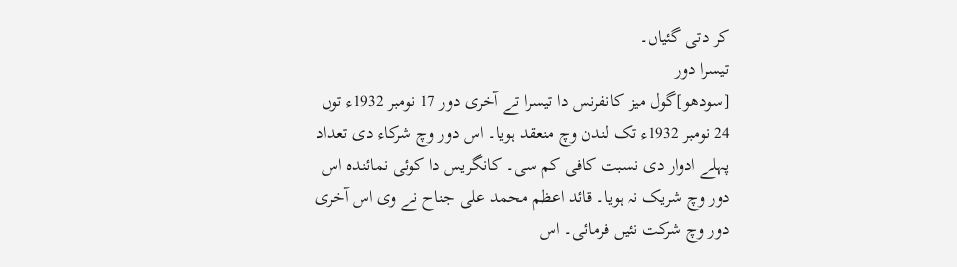کر دتی گئياں۔
تیسرا دور
[سودھو]گول میز کانفرنس دا تیسرا تے آخری دور 17 نومبر 1932ء توں 24 نومبر 1932ء تک لندن وچ منعقد ہويا۔ اس دور وچ شرکاء دی تعداد پہلے ادوار دی نسبت کافی کم سی۔ کانگریس دا کوئی نمائندہ اس دور وچ شریک نہ ہويا۔ قائد اعظم محمد علی جناح نے وی اس آخری دور وچ شرکت نئيں فرمائی۔ اس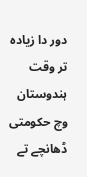دور دا زیادہ تر وقت ہندوستان وچ حکومتی ڈھانچے تے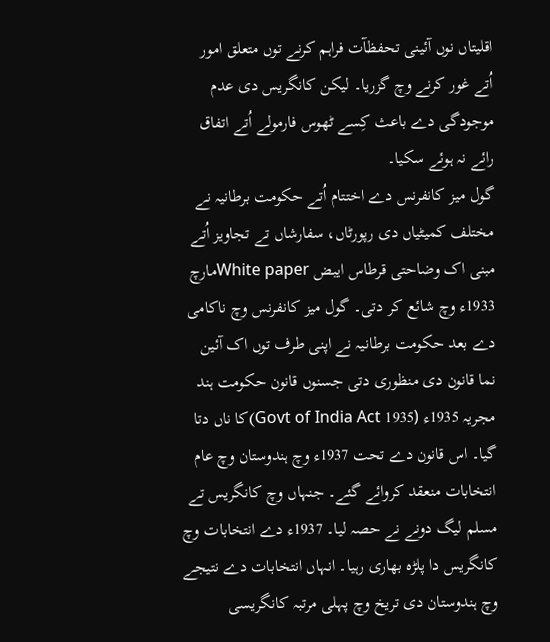اقلیتاں نوں آئینی تحفظآت فراہم کرنے توں متعلق امور اُتے غور کرنے وچ گزریا۔ لیکن کانگریس دی عدم موجودگی دے باعث کِسے ٹھوس فارمولے اُتے اتفاق رائے نہ ہوئے سکیا۔
گول میز کانفرنس دے اختتام اُتے حکومت برطانیہ نے مختلف کمیٹیاں دی رپورٹاں، سفارشاں تے تجاویز اُتے مبنی اک وضاحتی قرطاس ایبض White paperمارچ 1933ء وچ شائع کر دتی۔ گول میز کانفرنس وچ ناکامی دے بعد حکومت برطانیہ نے اپنی طرف توں اک آئین نما قانون دی منظوری دتی جسنوں قانون حکومت ہند مجریہ 1935ء (Govt of India Act 1935)کا ناں دتا گیا۔ اس قانون دے تحت 1937ء وچ ہندوستان وچ عام انتخابات منعقد کروائے گئے۔ جنہاں وچ کانگریس تے مسلم لیگ دونے نے حصہ لیا۔ 1937ء دے انتخابات وچ کانگریس دا پلڑہ بھاری رہیا۔ انہاں انتخابات دے نتیجے وچ ہندوستان دی تریخ وچ پہلی مرتبہ کانگریسی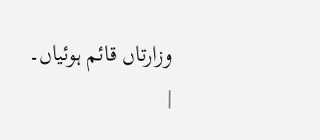وزارتاں قائم ہوئیاں۔
|